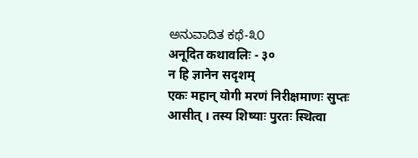ಅನುವಾದಿತ ಕಥೆ-೩೦
अनूदित कथावलिः - ३०
न हि ज्ञानेन सदृशम्
एकः महान् योगी मरणं निरीक्षमाणः सुप्तः आसीत् । तस्य शिष्याः पुरतः स्थित्वा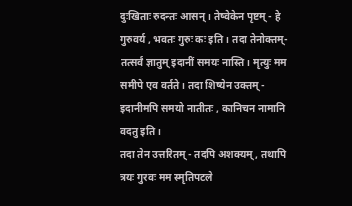दुःखिताः रुदन्तः आसन् । तेष्वेकेन पृष्टम् - हे गुरुवर्य , भवतः गुरुः कः इति । तदा तेनोक्तम्- तत्सर्वं ज्ञातुम् इदानीं समयः नास्ति। मृत्युः मम समीपे एव वर्तते। तदा शिष्येन उक्तम् - इदानीमपि समयो नातीतः , कानिचन नामानि वदतु इति ।
तदा तेन उत्तरितम् - तदपि अशक्यम् , तथापि त्रयः गुरवः मम स्मृतिपटले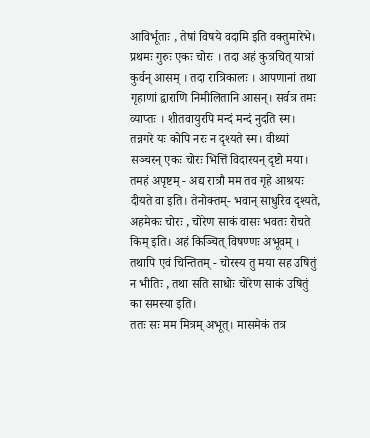आविर्भूताः , तेषां विषये वदामि इति वक्तुमारेभे।
प्रथमः गुरुः एकः चोरः । तदा अहं कुत्रचित् यात्रां कुर्वन् आसम् । तदा रात्रिकालः । आपणानां तथा गृहाणां द्वाराणि निमीलितानि आसन्। सर्वत्र तमः व्याप्तः । शीतवायुरपि मन्दं मन्दं नुदति स्म। तन्नगरे यः कोपि नरः न दृश्यते स्म। वीथ्यां सञ्चरन् एकः चोरः भित्तिं विदारयन् दृष्टो मया। तमहं अपृष्टम् - अद्य रात्रौ मम तव गृहे आश्रयः दीयते वा इति। तेनोक्तम्- भवान् साधुरिव दृश्यते, अहमेकः चोरः , चोरेण साकं वासः भवतः रोचते किम् इति। अहं किञ्चित् विषण्णः अभूवम् । तथापि एवं चिन्तितम् - चोरस्य तु मया सह उषितुं न भीतिः , तथा सति साधोः चोरेण साकं उषितुं का समस्या इति।
ततः सः मम मित्रम् अभूत्। मासमेकं तत्र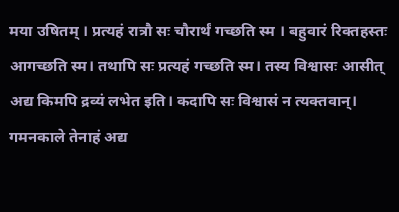मया उषितम् । प्रत्यहं रात्रौ सः चौरार्थं गच्छति स्म । बहुवारं रिक्तहस्तः आगच्छति स्म। तथापि सः प्रत्यहं गच्छति स्म। तस्य विश्वासः आसीत् अद्य किमपि द्रव्यं लभेत इति। कदापि सः विश्वासं न त्यक्तवान्। गमनकाले तेनाहं अद्य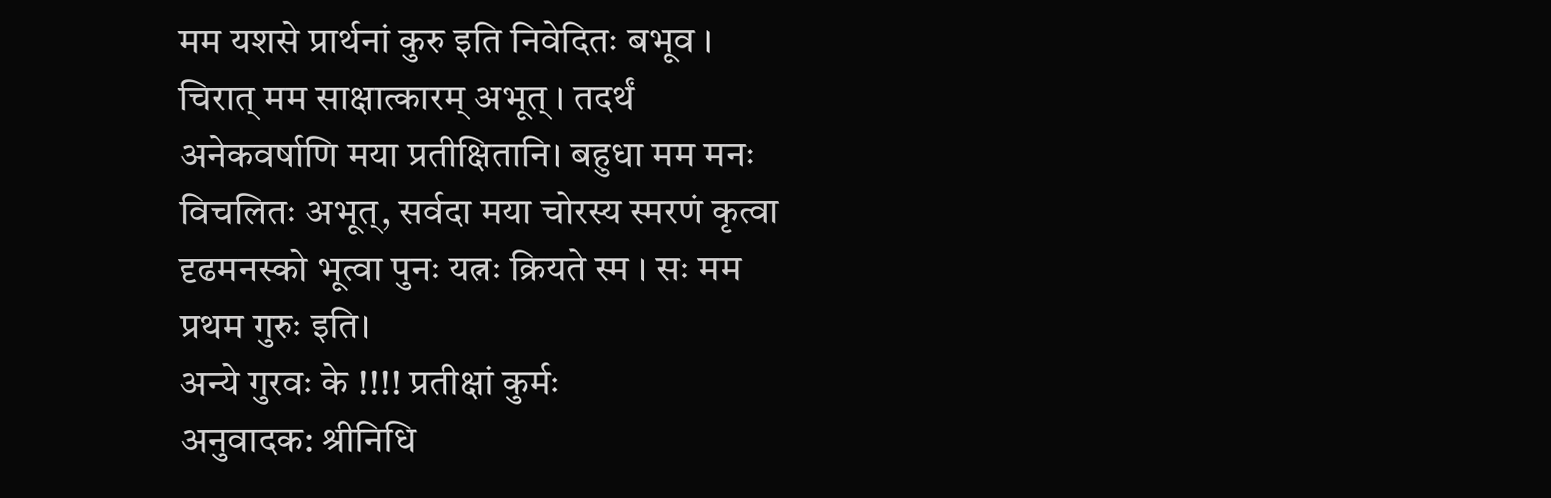मम यशसे प्रार्थनां कुरु इति निवेदितः बभूव ।
चिरात् मम साक्षात्कारम् अभूत् । तदर्थं अनेकवर्षाणि मया प्रतीक्षितानि। बहुधा मम मनः विचलितः अभूत्, सर्वदा मया चोरस्य स्मरणं कृत्वा दृढमनस्को भूत्वा पुनः यत्नः क्रियते स्म । सः मम प्रथम गुरुः इति।
अन्ये गुरवः के !!!! प्रतीक्षां कुर्मः
अनुवादक: श्रीनिधि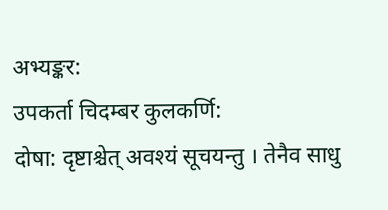अभ्यङ्कर:
उपकर्ता चिदम्बर कुलकर्णि:
दोषा: दृष्टाश्चेत् अवश्यं सूचयन्तु । तेनैव साधु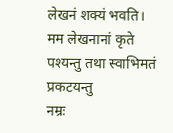लेखनं शक्यं भवति।
मम लेखनानां कृते पश्यन्तु तथा स्वाभिमतं प्रकटयन्तु
नम्रः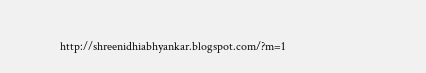http://shreenidhiabhyankar.blogspot.com/?m=1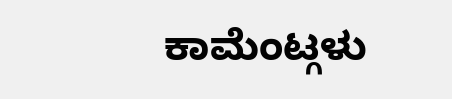ಕಾಮೆಂಟ್ಗಳು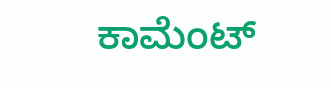ಕಾಮೆಂಟ್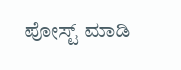ಪೋಸ್ಟ್ ಮಾಡಿ